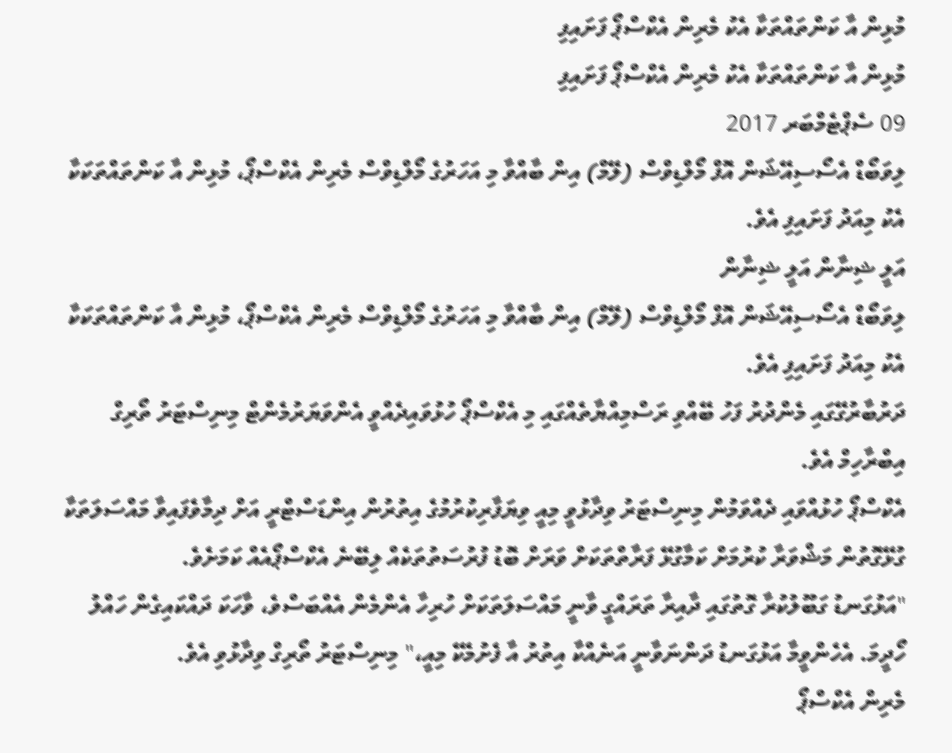މުޅިން އާ ކަންތައްތަކާ އެކު މެރިން އެކްސްޕޯ ފަށައިފި
މުޅިން އާ ކަންތައްތަކާ އެކު މެރިން އެކްސްޕޯ ފަށައިފި
09 ސެޕްޓެމްބަރ 2017
ލިވަބޯޑް އެސޯސިއޭޝަން އޮފް މޯލްޑިވްސް (ލޭމް) އިން ބާއްވާ މި އަހަރުގެ މޯލްޑިވްސް މެރިން އެކްސްޕޯ، މުޅިން އާ ކަންތައްތަކަކާ އެކު މިއަދު ފަށައިފި އެވެ.
އަލީ ޝިނާން އަލީ ޝިނާން
ލިވަބޯޑް އެސޯސިއޭޝަން އޮފް މޯލްޑިވްސް (ލޭމް) އިން ބާއްވާ މި އަހަރުގެ މޯލްޑިވްސް މެރިން އެކްސްޕޯ، މުޅިން އާ ކަންތައްތަކަކާ އެކު މިއަދު ފަށައިފި އެވެ.
ދަރުބާރުގޭގައި މެންދުރު ފަހު ބޭއްވި ރަސްމިއްޔާތެއްގައި މި އެކްސްޕޯ ހުޅުވައިދެއްވީ އެންވަޔަރުމެންޓް މިނިސްޓަރު ތޯރިގް އިބްރާހިމް އެވެ.
އެކްސްޕޯ ހުޅުއްވައި ދެއްވަމުން މިނިސްޓަރު ވިދާޅުވީ މިއީ ވިޔަފާރިކުރުމުގެ އިތުރުން އިންޑަސްޓްރީ އަށް ދިމާވެފައިވާ މައްސަލަތަކާ ގުޅޭގޮތުން މަޝްވަރާ ކުރުމަށް ކަމާގުޅޭ ފަރާތްތަކަށް ވަރަށް ބޮޑު ފުރުސަތުތަކެއް ލިބޭނެ އެކްސްޕޯއެއް ކަމަށެވެ.
"އަޅުގަނޑު ގަބޫލުކުރާ ގޮތުގައި ދާއިރާ ތަރައްގީ ވާނީ މައްސަލަތަކަށް ހުރިހާ އެންމެން އެއްބަސްވެ، ވާހަކަ ދައްކައިގެން ހައްލު ހޯދީމަ. އެހެންވީމާ އަޅުގަނޑު ދަންނަވާނީ އަނެއްކާ އިތުރު އާ ފެށުމެކޭ މިއީ،" މިނިސްޓަރު ތޯރިގް ވިދާޅުވި އެވެ.
މެރިން އެކްސްޕޯ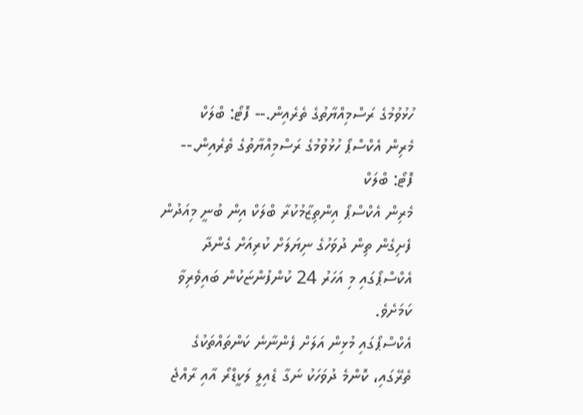ހުޅުވުމުގެ ރަސްމިއްޔާތުގެ ތެރެއިން.-- ފޮޓޯ: ބްލަކް
މެރިން އެކްސްޕޯ ހުޅުވުމުގެ ރަސްމިއްޔާތުގެ ތެރެއިން.-- ފޮޓޯ: ބްލަކް
މެރިން އެކްސްޕޯ އިންތިޒާމުކުރާ ބްލަކް އިން ބުނީ މިއަދުން ފެށިގެން ތިން ދުވަހުގެ ނިޔަލަށް ކުރިއަށް ގެންދާ އެކްސްޕޯގައި މި އަހަރު 24 ކުންފުންޏަކުން ބައިވެރިވާ ކަމަށެވެ.
އެކްސްޕޯގައި މުޅިން އަލަށް ފެންނާނެ ކަންތައްތަކުގެ ތެރޭގައި، ކޮންމެ ދުވަހަކު ނަގާ ޑެއިލީ ލަކީޑްރޯ އާއި ރާއްޖެ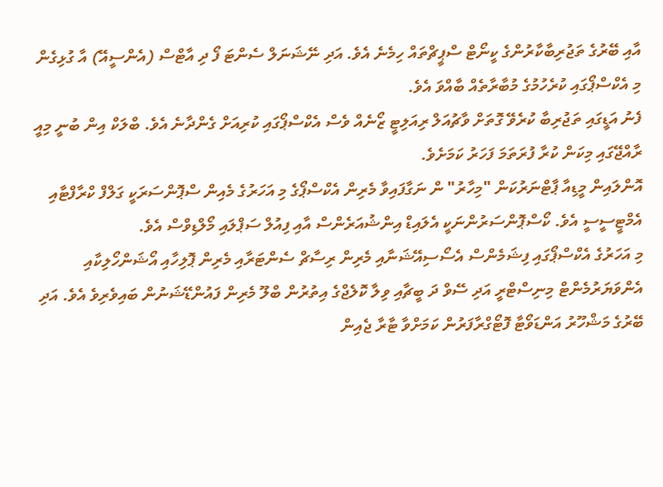އާއި ބޭރުގެ ތަޖުރިބާކާރުންގެ ކީނޯޓް ސްޕީޗްތައް ހިމެނެ އެވެ. އަދި ނޭޝަނަލް ސެންޓަ ފޯ ދި އާޓްސް (އެންސީއޭ) އާ ގުޅިގެން މި އެކްސްޕޯގައި ކުރެހުމުގެ މުބާރާތެއް ބާއްވަ އެވެ.
ފެނު އަޑީގައި ތަޖުރިބާ ކުރެވޭ ގޮތަށް ވާޗުއަލް ރިއަލިޓީ ޒޯނެއް ވެސް އެކްސްޕޯގައި ކުރިއަށް ގެންދާނެ އެވެ. ބްލަކް އިން ބުނީ މިއީ ރާއްޖޭގައި މިކަން ކުރާ ފުރަތަމަ ފަހަރު ކަމަށެވެ.
އޮންލައިން މީޑިއާ ޕާޓްނަރުކަން "މިހާރު" ން ނަގާފައިވާ މެރިން އެކްސްޕޯގެ މި އަހަރުގެ މެއިން ސްޕޮންސަރަކީ ގަލްފް ކްރާފްޓާއި އެމްޓީސީސީ އެވެ. ކޯސްޕޮންސަރުންނަކީ އެލައިޑް އިންޝުއަރެންސް އާއި ފިއުލް ސަޕްލައި މޯލްޑިވްސް އެވެ.
މި އަހަރުގެ އެކްސްޕޯގައި ފިޝަމެންސް އެސޯސިއޭޝަނާއި މެރިން ރިސާޗް ސެންޓަރާއި މެރިން ޕޮލިހާއި އޯޝަންހޯލިކާއި އެންވަޔަރުމެންޓް މިނިސްޓްރީ އަދި ސޭވް ދަ ބީޗާއި ވިލާ ކޮލެޖްގެ އިތުރުން ބްލޫ މެރިން ފައުންޑޭޝަނުން ބައިވެރިވެ އެވެ. އަދި ބޭރުގެ މަޝްހޫރު އަންޑަވޯޓާ ފޮޓޯގްރާފަރުން ކަމަށްވާ ޓާރާ ޖެއިން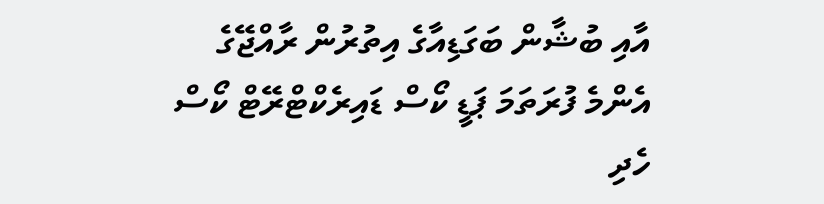އާއި ބުޝާން ބަގަޑިއާގެ އިތުރުން ރާއްޖޭގެ އެންމެ ފުރަތަމަ ޕަޑީ ކޯސް ޑައިރެކްޓްރޭޓް ކޯސް ހެދި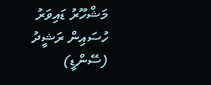މަޝްހޫރު ޑައިވަރު ހުސައިން ރަޝީދު (ސޭންޑީ)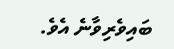ބައިވެރިވާނެ އެވެ.